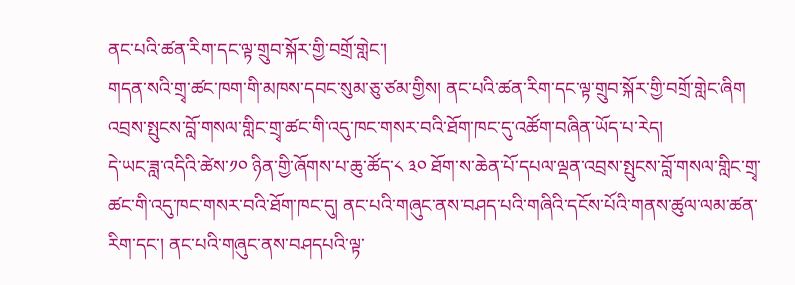ནང་པའི་ཚན་རིག་དང་ལྟ་གྲུབ་སྐོར་གྱི་བགྲོ་གླེང་།
གདན་སའི་གྲྭ་ཚང་ཁག་གི་མཁས་དབང་སུམ་ཅུ་ཙམ་གྱིས། ནང་པའི་ཚན་རིག་དང་ལྟ་གྲུབ་སྐོར་གྱི་བགྲོ་གླེང་ཞིག འབྲས་སྤུངས་བློ་གསལ་གླིང་གྲྭ་ཚང་གི་འདུ་ཁང་གསར་བའི་ཐོག་ཁང་དུ་འཚོག་བཞིན་ཡོད་པ་རེད།
དེ་ཡང་ཟླ་འདིའི་ཚེས་༡༠ ཉིན་གྱི་ཞོགས་པ་ཆུ་ཚོད་༨ ༣༠ ཐོག་ས་ཆེན་པོ་དཔལ་ལྡན་འབྲས་སྤུངས་བློ་གསལ་གླིང་གྲྭ་ཚང་གི་འདུ་ཁང་གསར་བའི་ཐོག་ཁང་དུ། ནང་པའི་གཞུང་ནས་བཤད་པའི་གཞིའི་དངོས་པོའི་གནས་ཚུལ་ལམ་ཚན་རིག་དང་། ནང་པའི་གཞུང་ནས་བཤདཔའི་ལྟ་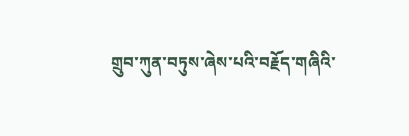གྲུབ་ཀུན་བཏུས་ཞེས་པའི་བརྗོད་གཞིའི་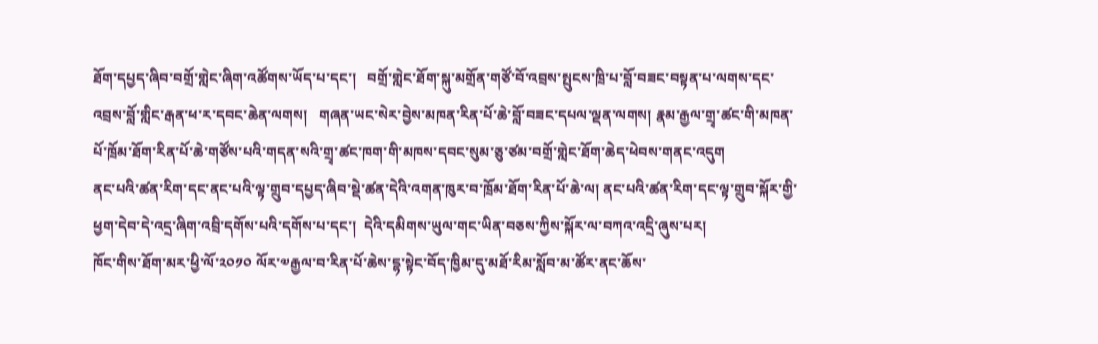ཐོག་དཔྱད་ཞིབ་བགྲོ་གླེང་ཞིག་འཚོགས་ཡོད་པ་དང་།   བགྲོ་གླེང་ཐོག་སྐུ་མགྲོན་གཙོ་བོ་འབྲས་སྤུངས་ཁྲི་པ་བློ་བཟང་བསྟན་པ་ལགས་དང་འབྲས་བློ་གླིང་རྒན་ཕ་ར་དབང་ཆེན་ལགས།   གཞན་ཡང་སེར་བྱེས་མཁན་རིན་པོ་ཆེ་བློ་བཟང་དཔལ་ལྡན་ལགས། རྣམ་རྒྱལ་གྲྭ་ཚང་གི་མཁན་པོ་ཁྲོམ་ཐོག་རིན་པོ་ཆེ་གཙོས་པའི་གདན་སའི་གྲྭ་ཚང་ཁག་གི་མཁས་དབང་སུམ་ཅུ་ཙམ་བགྲོ་གླེང་ཐོག་ཆེད་ཕེབས་གནང་འདུག
ནང་པའི་ཚན་རིག་དང་ནང་པའི་ལྟ་གྲུབ་དཔྱད་ཞིབ་སྡེ་ཚན་དེའི་འགན་ཁུར་བ་ཁྲོམ་ཐོག་རིན་པོ་ཆེ་ལ། ནང་པའི་ཚན་རིག་དང་ལྟ་གྲུབ་སྐོར་གྱི་ཕྱག་དེབ་དེ་འདྲ་ཞིག་འབྲི་དགོས་པའི་དགོས་པ་དང་།  དེའི་དམིགས་ཡུལ་གང་ཡིན་བཅས་ཀྱིས་སྐོར་ལ་བཀའ་འདྲི་ཞུས་པར།
ཁོང་གིས་ཐོག་མར་ཕྱི་ལོ་༢༠༡༠ ལོར་༧རྒྱལ་བ་རིན་པོ་ཆེས་དྷ་སྟེང་བོད་ཁྱིམ་དུ་མཐོ་རིམ་སློབ་མ་ཚོར་ནང་ཆོས་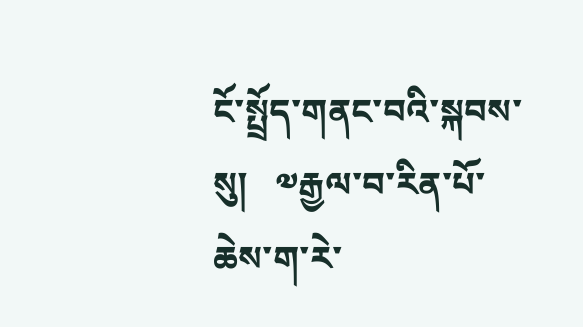ངོ་སྤྲོད་གནང་བའི་སྐབས་སུ།   ༧རྒྱལ་བ་རིན་པོ་ཆེས་ག་རེ་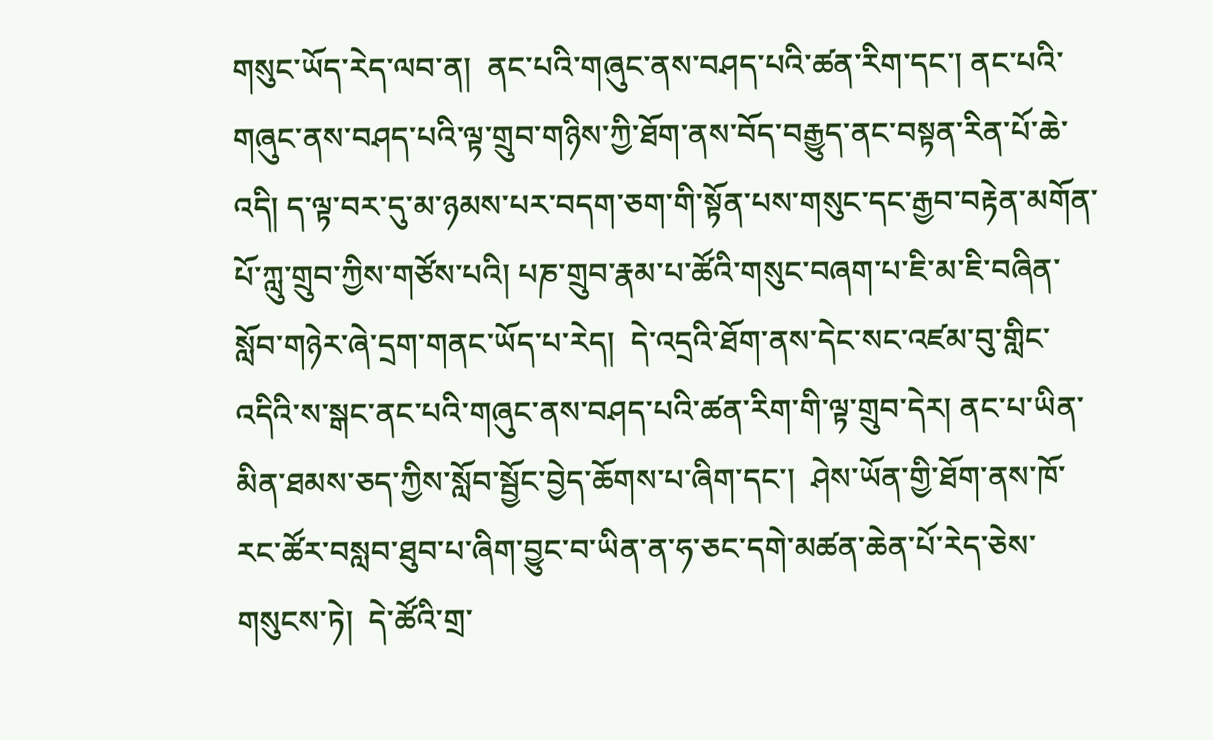གསུང་ཡོད་རེད་ལབ་ན།  ནང་པའི་གཞུང་ནས་བཤད་པའི་ཚན་རིག་དང་། ནང་པའི་གཞུང་ནས་བཤད་པའི་ལྟ་གྲུབ་གཉིས་ཀྱི་ཐོག་ནས་བོད་བརྒྱུད་ནང་བསྟན་རིན་པོ་ཆེ་འདི། ད་ལྟ་བར་དུ་མ་ཉམས་པར་བདག་ཅག་གི་སྟོན་པས་གསུང་དང་རྒྱབ་བརྟེན་མགོན་པོ་ཀླུ་གྲུབ་ཀྱིས་གཙོས་པའི། པཎ་གྲུབ་རྣམ་པ་ཚོའི་གསུང་བཞག་པ་ཇི་མ་ཇི་བཞིན་སློབ་གཉེར་ཞེ་དྲག་གནང་ཡོད་པ་རེད།  དེ་འདྲའི་ཐོག་ནས་དེང་སང་འཛམ་བུ་གླིང་འདིའི་ས་སྒང་ནང་པའི་གཞུང་ནས་བཤད་པའི་ཚན་རིག་གི་ལྟ་གྲུབ་དེར། ནང་པ་ཡིན་མིན་ཐམས་ཅད་ཀྱིས་སློབ་སྦྱོང་བྱེད་ཆོགས་པ་ཞིག་དང་།  ཤེས་ཡོན་གྱི་ཐོག་ནས་ཁོ་རང་ཚོར་བསླབ་ཐུབ་པ་ཞིག་བྱུང་བ་ཡིན་ན་ཧ་ཅང་དགེ་མཚན་ཆེན་པོ་རེད་ཅེས་གསུངས་ཏེ།  དེ་ཚོའི་གྲ་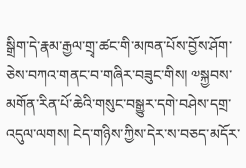སྒྲིག་དེ་རྣམ་རྒྱལ་གྲྭ་ཚང་གི་མཁན་པོས་བྱོས་ཤོག་ཅེས་བཀའ་གནང་བ་གཞིར་བཟུང་གིས། ༧སྐྱབས་མགོན་རིན་པོ་ཆེའི་གསུང་བསྒྱུར་དགེ་བཤེས་དགྲ་འདུལ་ལགས། ངེད་གཉིས་ཀྱིས་དེར་ས་བཅད་མདོར་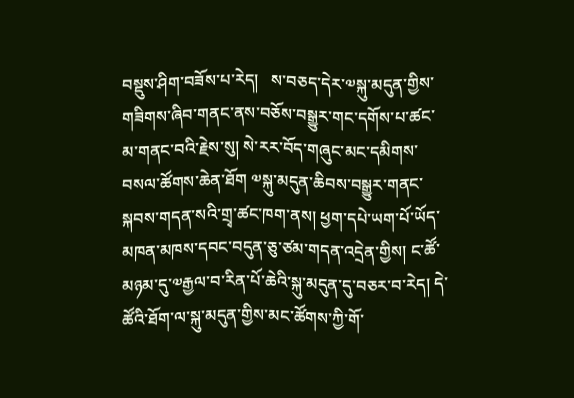བསྡུས་ཤིག་བཟོས་པ་རེད།   ས་བཅད་དེར་༧སྐུ་མདུན་གྱིས་གཟིགས་ཞིབ་གནང་ནས་བཅོས་བསྒྱུར་གང་དགོས་པ་ཚང་མ་གནང་བའི་རྗེས་སུ། སེ་རར་བོད་གཞུང་མང་དམིགས་བསལ་ཚོགས་ཆེན་ཐོག ༧སྐུ་མདུན་ཆིབས་བསྒྱུར་གནང་སྐབས་གདན་སའི་གྲྭ་ཚང་ཁག་ནས། ཕྱག་དཔེ་ཡག་པོ་ཡོད་མཁན་མཁས་དབང་བདུན་ཅུ་ཙམ་གདན་འདྲེན་གྱིས། ང་ཚོ་མཉམ་དུ་༧རྒྱལ་བ་རིན་པོ་ཆེའི་སྐུ་མདུན་དུ་བཅར་བ་རེད། དེ་ཚོའི་ཐོག་ལ་སྐུ་མདུན་གྱིས་མང་ཚོགས་ཀྱི་གོ་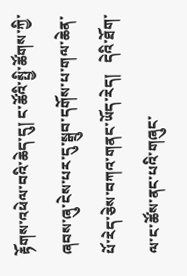རྟོགས་འཕེལ་བའི་ཆེད་དུ། ང་ཚོའི་སྤྱི་ཚོགས་ཀྱི་ཞབས་ཞུ་ངེས་པར་དུ་སྒྲུབ་དགོས་པ་གལ་ཆེན་པོ་རེད་ཅེས་བཀའ་གནང་ཡོད་རེད།   དེའི་ཐོག་ལ་ང་ཚོས་ནང་པའི་གཞུང་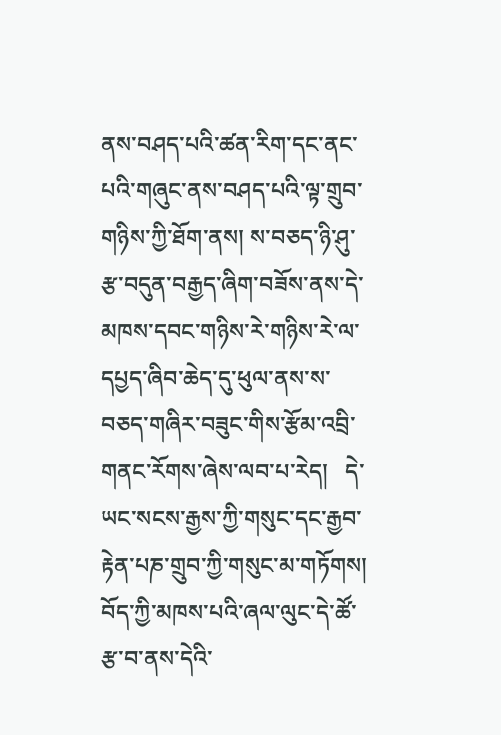ནས་བཤད་པའི་ཚན་རིག་དང་ནང་པའི་གཞུང་ནས་བཤད་པའི་ལྟ་གྲུབ་གཉིས་ཀྱི་ཐོག་ནས། ས་བཅད་ཉི་ཤུ་རྩ་བདུན་བརྒྱད་ཞིག་བཟོས་ནས་དེ་མཁས་དབང་གཉིས་རེ་གཉིས་རེ་ལ་དཔྱད་ཞིབ་ཆེད་དུ་ཕུལ་ནས་ས་བཅད་གཞིར་བཟུང་གིས་རྩོམ་འབྲི་གནང་རོགས་ཞེས་ལབ་པ་རེད།   དེ་ཡང་སངས་རྒྱས་ཀྱི་གསུང་དང་རྒྱབ་རྟེན་པཎ་གྲུབ་ཀྱི་གསུང་མ་གཏོགས།  བོད་ཀྱི་མཁས་པའི་ཞལ་ལུང་དེ་ཚོ་རྩ་བ་ནས་དེའི་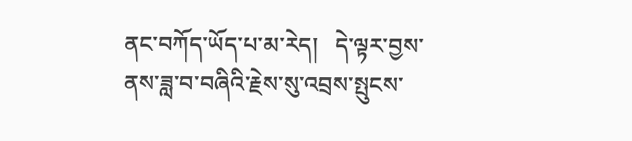ནང་བཀོད་ཡོད་པ་མ་རེད།   དེ་ལྟར་བྱས་ནས་ཟླ་བ་བཞིའི་རྗེས་སུ་འབྲས་སྤུངས་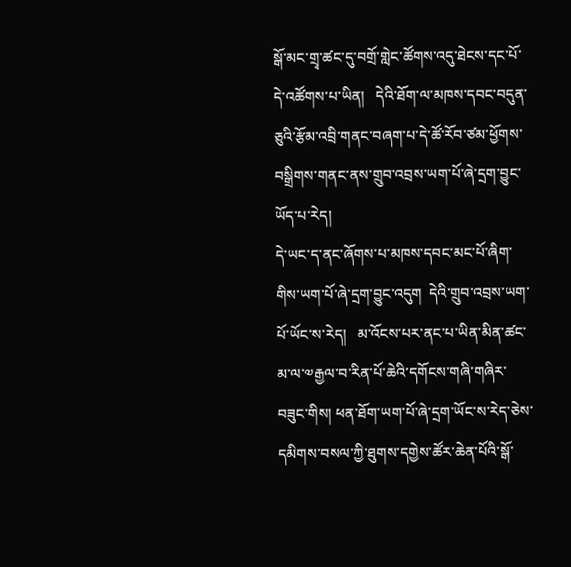སྒོ་མང་གྲྭ་ཚང་དུ་བགྲོ་གླེང་ཚོགས་འདུ་ཐེངས་དང་པོ་དེ་འཚོགས་པ་ཡིན།   དེའི་ཐོག་ལ་མཁས་དབང་བདུན་ཅུའི་རྩོམ་འབྲི་གནང་བཞག་པ་དེ་ཚོ་རོབ་ཙམ་ཕྱོགས་བསྒྲིགས་གནང་ནས་གྲུབ་འབྲས་ཡག་པོ་ཞེ་དྲག་བྱུང་ཡོད་པ་རེད།
དེ་ཡང་ད་ནང་ཞོགས་པ་མཁས་དབང་མང་པོ་ཞིག་གིས་ཡག་པོ་ཞེ་དྲག་བྱུང་འདུག  དེའི་གྲུབ་འབྲས་ཡག་པོ་ཡོང་ས་རེད།   མ་འོངས་པར་ནང་པ་ཡིན་མིན་ཚང་མ་ལ་༧རྒྱལ་བ་རིན་པོ་ཆེའི་དགོངས་གཞི་གཞིར་བཟུང་གིས། ཕན་ཐོག་ཡག་པོ་ཞེ་དྲག་ཡོང་ས་རེད་ཅེས་དམིགས་བསལ་ཀྱི་ཐུགས་དགྱེས་ཚོར་ཆེན་པོའི་སྒོ་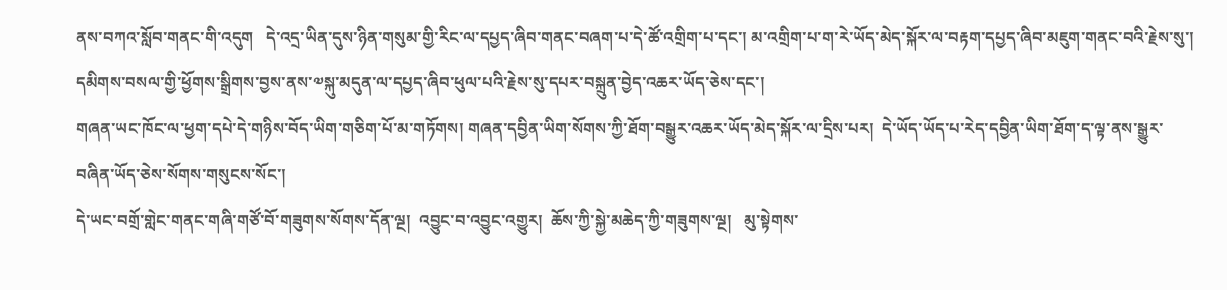ནས་བཀའ་སློབ་གནང་གི་འདུག   དེ་འདྲ་ཡིན་དུས་ཉིན་གསུམ་གྱི་རིང་ལ་དཔྱད་ཞིབ་གནང་བཞག་པ་དེ་ཚོ་འགྲིག་པ་དང་། མ་འགྲིག་པ་ག་རེ་ཡོད་མེད་སྐོར་ལ་བརྟག་དཔྱད་ཞིབ་མཇུག་གནང་བའི་རྗེས་སུ་། དམིགས་བསལ་གྱི་ཕྱོགས་སྒྲིགས་བྱས་ནས་༧སྐུ་མདུན་ལ་དཔྱད་ཞིབ་ཕུལ་པའི་རྗེས་སུ་དཔར་བསྐྲུན་བྱེད་འཆར་ཡོད་ཅེས་དང་།
གཞན་ཡང་ཁོང་ལ་ཕྱག་དཔེ་དེ་གཉིས་བོད་ཡིག་གཅིག་པོ་མ་གཏོགས། གཞན་དབྱིན་ཡིག་སོགས་ཀྱི་ཐོག་བསྒྱུར་འཆར་ཡོད་མེད་སྐོར་ལ་དྲིས་པར།  དེ་ཡོད་ཡོད་པ་རེད་དབྱིན་ཡིག་ཐོག་ད་ལྟ་ནས་སྒྱུར་བཞིན་ཡོད་ཅེས་སོགས་གསུངས་སོང་།
དེ་ཡང་བགྲོ་གླེང་གནང་གཞི་གཙོ་བོ་གཟུགས་སོགས་དོན་ལྔ།  འབྱུང་བ་འབྱུང་འགྱུར།  ཆོས་ཀྱི་སྐྱེ་མཆེད་ཀྱི་གཟུགས་ལྔ།   མུ་སྟེགས་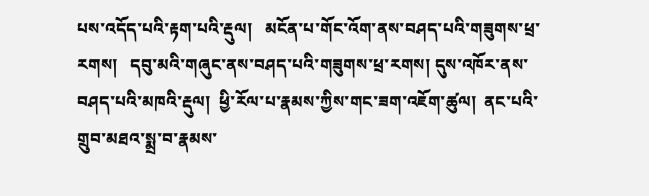པས་འདོད་པའི་རྟག་པའི་རྡུལ།   མངོན་པ་གོང་འོག་ནས་བཤད་པའི་གཟུགས་ཕྲ་རགས།   དབུ་མའི་གཞུང་ནས་བཤད་པའི་གཟུགས་ཕྲ་རགས། དུས་འཁོར་ནས་བཤད་པའི་མཁའི་རྡུལ།  ཕྱི་རོལ་པ་རྣམས་ཀྱིས་གང་ཟག་འཇོག་ཚུལ།  ནང་པའི་གྲུབ་མཐའ་སྨྲ་བ་རྣམས་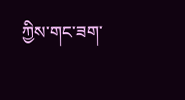ཀྱིས་གང་ཟག་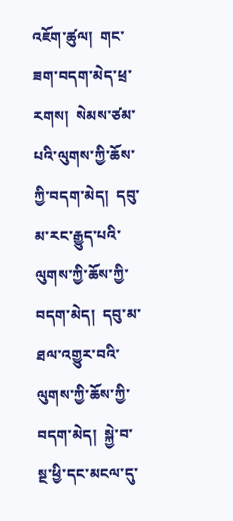འཇོག་ཚུལ།  གང་ཟག་བདག་མེད་ཕྲ་རགས།  སེམས་ཙམ་པའི་ལུགས་ཀྱི་ཆོས་ཀྱི་བདག་མེད།  དབུ་མ་རང་རྒྱུད་པའི་ལུགས་ཀྱི་ཆོས་ཀྱི་བདག་མེད།  དབུ་མ་ཐལ་འགྱུར་བའི་ལུགས་ཀྱི་ཆོས་ཀྱི་བདག་མེད།  སྐྱེ་བ་སྔ་ཕྱི་དང་མངལ་དུ་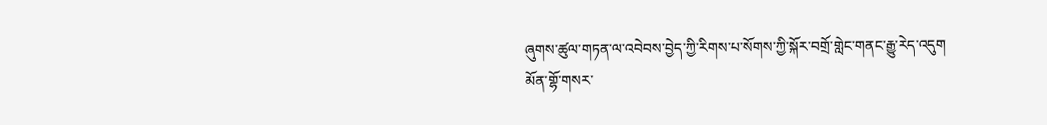ཞུགས་ཚུལ་གཏན་ལ་འབེབས་བྱེད་ཀྱི་རིགས་པ་སོགས་ཀྱི་སྐོར་བགྲོ་གླེང་གནང་རྒྱུ་རེད་འདུག
མོན་གྷོ་གསར་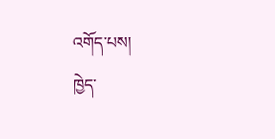འགོད་པས།
ཁྱེད་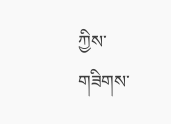ཀྱིས་གཟིགས་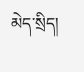མེད་སྲིད།